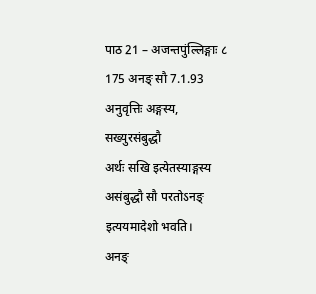पाठ 21 – अजन्तपुंल्लिङ्गाः ८
175 अनङ् सौ 7.1.93
अनुवृत्तिः अङ्गस्य, सख्युरसंबुद्धौ
अर्थः सखि इत्येतस्याङ्गस्य असंबुद्धौ सौ परतोऽनङ् इत्ययमादेशो भवति।
अनङ्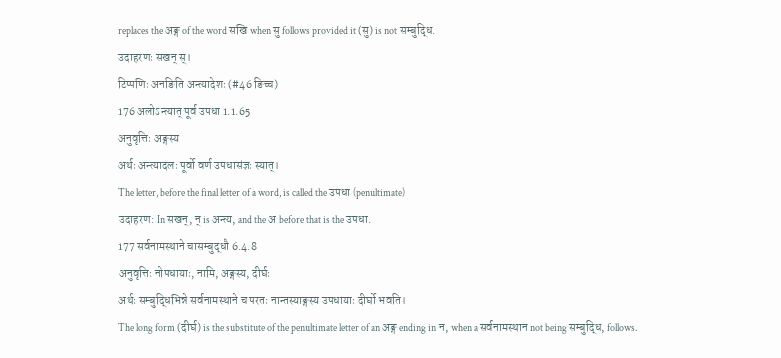replaces the अङ्ग of the word सखि when सु follows provided it (सु) is not सम्बुद्धि.
उदाहरणः सखन् स्।
टिप्पणिः अनङिति अन्त्यादेशः (#46 ङिच्च)
176 अलोऽन्त्यात् पूर्व उपधा 1.1.65
अनुवृत्तिः अङ्गस्य
अर्थः अन्त्यादलः पूर्वो वर्ण उपधासंज्ञः स्यात्।
The letter, before the final letter of a word, is called the उपधा (penultimate)
उदाहरण: In सखन्, न् is अन्त्य, and the अ before that is the उपधा.
177 सर्वनामस्थाने चासम्बुद्धौ 6.4.8
अनुवृत्तिः नोपधायाः, नामि, अङ्गस्य, दीर्घः
अर्थः सम्बुद्धिभिन्ने सर्वनामस्थाने च परतः नान्तस्याङ्गस्य उपधायाः दीर्घो भवति।
The long form (दीर्घ) is the substitute of the penultimate letter of an अङ्ग ending in न, when a सर्वनामस्थान not being सम्बुद्धि, follows.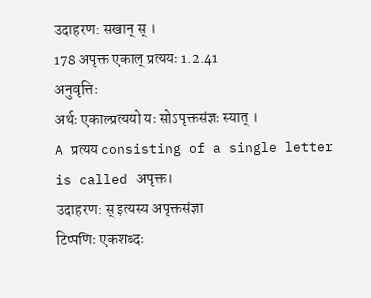उदाहरण: सखान् स् ।
178 अपृक्त एकाल् प्रत्ययः 1.2.41
अनुवृत्तिः
अर्थः एकाल्प्रत्ययो यः सोऽपृक्तसंज्ञः स्यात् ।
A प्रत्यय consisting of a single letter is called अपृक्त।
उदाहरण: स् इत्यस्य अपृक्तसंज्ञा
टिप्पणिः एकशब्दः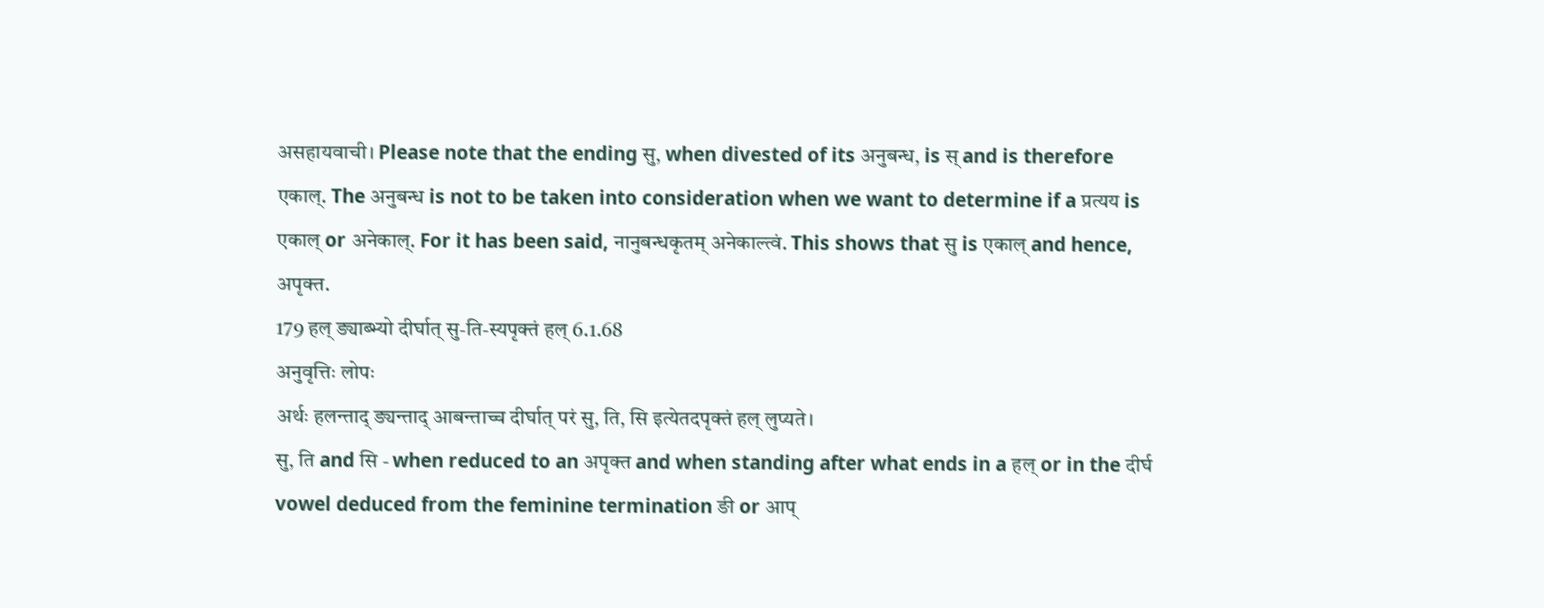असहायवाची। Please note that the ending सु, when divested of its अनुबन्ध, is स् and is therefore एकाल्. The अनुबन्ध is not to be taken into consideration when we want to determine if a प्रत्यय is एकाल् or अनेकाल्. For it has been said, नानुबन्धकृतम् अनेकाल्त्वं. This shows that सु is एकाल् and hence, अपृक्त.
179 हल् ङ्याब्भ्यो दीर्घात् सु-ति-स्यपृक्तं हल् 6.1.68
अनुवृत्तिः लोपः
अर्थः हलन्ताद् ङ्यन्ताद् आबन्ताच्च दीर्घात् परं सु, ति, सि इत्येतदपृक्तं हल् लुप्यते।
सु, ति and सि - when reduced to an अपृक्त and when standing after what ends in a हल् or in the दीर्घ vowel deduced from the feminine termination ङी or आप्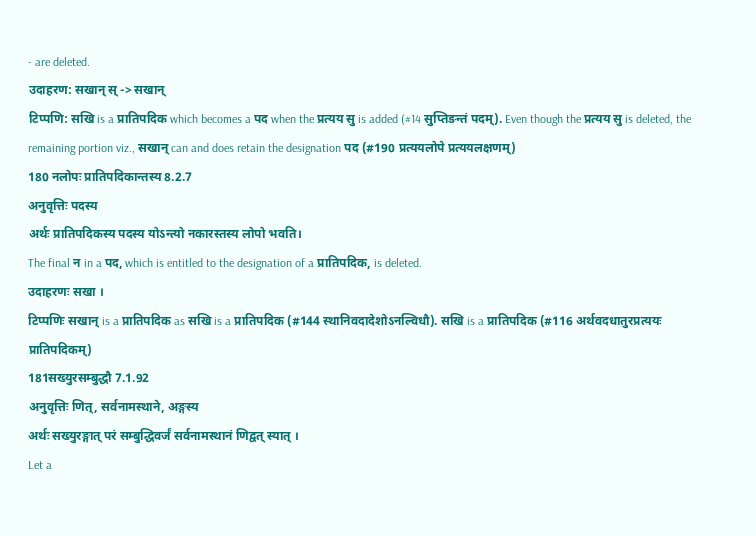- are deleted.
उदाहरण: सखान् स् -> सखान्
टिप्पणि: सखि is a प्रातिपदिक which becomes a पद when the प्रत्यय सु is added (#14 सुप्तिङन्तं पदम्). Even though the प्रत्यय सु is deleted, the remaining portion viz., सखान् can and does retain the designation पद (#190 प्रत्ययलोपे प्रत्ययलक्षणम्)
180 नलोपः प्रातिपदिकान्तस्य 8.2.7
अनुवृत्तिः पदस्य
अर्थः प्रातिपदिकस्य पदस्य योऽन्त्यो नकारस्तस्य लोपो भवति।
The final न in a पद, which is entitled to the designation of a प्रातिपदिक, is deleted.
उदाहरणः सखा ।
टिप्पणिः सखान् is a प्रातिपदिक as सखि is a प्रातिपदिक (#144 स्थानिवदादेशोऽनल्विधौ). सखि is a प्रातिपदिक (#116 अर्थवदधातुरप्रत्ययः प्रातिपदिकम्)
181सख्युरसम्बुद्धौ 7.1.92
अनुवृत्तिः णित्, सर्वनामस्थाने, अङ्गस्य
अर्थः सख्युरङ्गात् परं सम्बुद्धिवर्जं सर्वनामस्थानं णिद्वत् स्यात् ।
Let a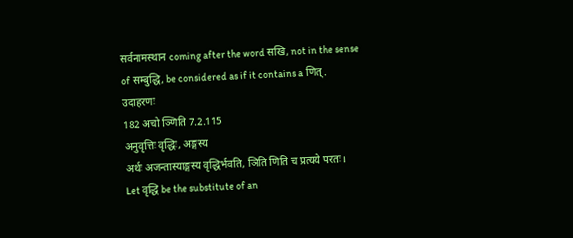सर्वनामस्थान coming after the word सखि, not in the sense of सम्बुद्धि, be considered as if it contains a णित्.
उदाहरणः
182 अचो ञ्णिति 7.2.115
अनुवृत्तिः वृद्धिः, अङ्गस्य
अर्थः अजन्तास्याङ्गस्य वृद्धिर्भवति, ञिति णिति च प्रत्यये परतः।
Let वृद्धि be the substitute of an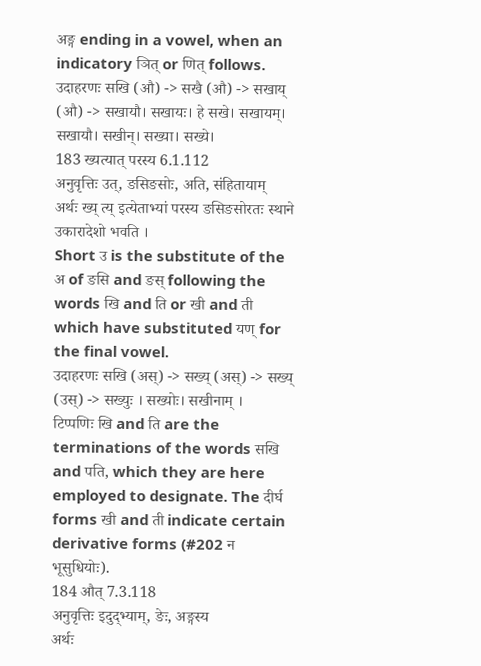अङ्ग ending in a vowel, when an indicatory ञित् or णित् follows.
उदाहरणः सखि (औ) -> सखै (औ) -> सखाय् (औ) -> सखायौ। सखायः। हे सखे। सखायम्। सखायौ। सखीन्। सख्या। सख्ये।
183 ख्यत्यात् परस्य 6.1.112
अनुवृत्तिः उत्, ङसिङसोः, अति, संहितायाम्
अर्थः ख्य् त्य् इत्येताभ्यां परस्य ङसिङसोरतः स्थाने उकारादेशो भवति ।
Short उ is the substitute of the अ of ङसि and ङस् following the words खि and ति or खी and ती which have substituted यण् for the final vowel.
उदाहरणः सखि (अस्) -> सख्य् (अस्) -> सख्य् (उस्) -> सख्युः । सख्योः। सखीनाम् ।
टिप्पणिः खि and ति are the terminations of the words सखि and पति, which they are here employed to designate. The दीर्घ forms खी and ती indicate certain derivative forms (#202 न भूसुधियोः).
184 औत् 7.3.118
अनुवृत्तिः इदुद्भ्याम्, ङेः, अङ्गस्य
अर्थः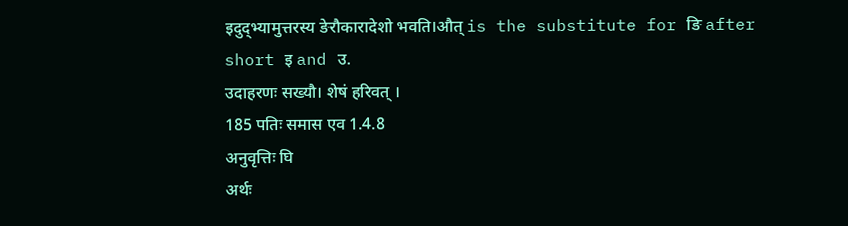इदुद्भ्यामुत्तरस्य ङेरौकारादेशो भवति।औत् is the substitute for ङि after short इ and उ.
उदाहरणः सख्यौ। शेषं हरिवत् ।
185 पतिः समास एव 1.4.8
अनुवृत्तिः घि
अर्थः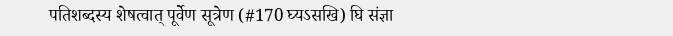पतिशब्दस्य शेषत्वात् पूर्वेण सूत्रेण (#170 घ्यऽसखि) घि संज्ञा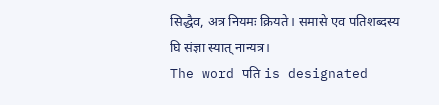सिद्धैव, अत्र नियमः क्रियते। समासे एव पतिशब्दस्य घि संज्ञा स्यात् नान्यत्र।
The word पति is designated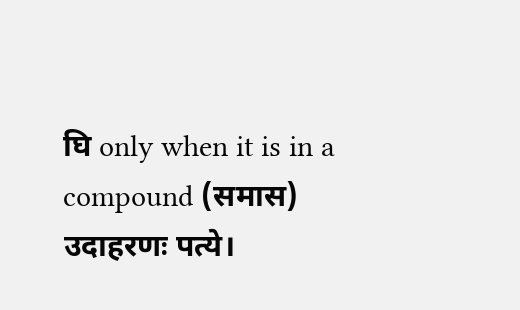घि only when it is in a compound (समास)
उदाहरणः पत्ये।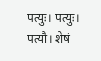पत्युः। पत्युः। पत्यौ। शेषं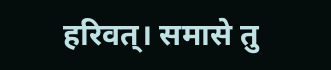हरिवत्। समासे तु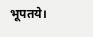भूपतये।